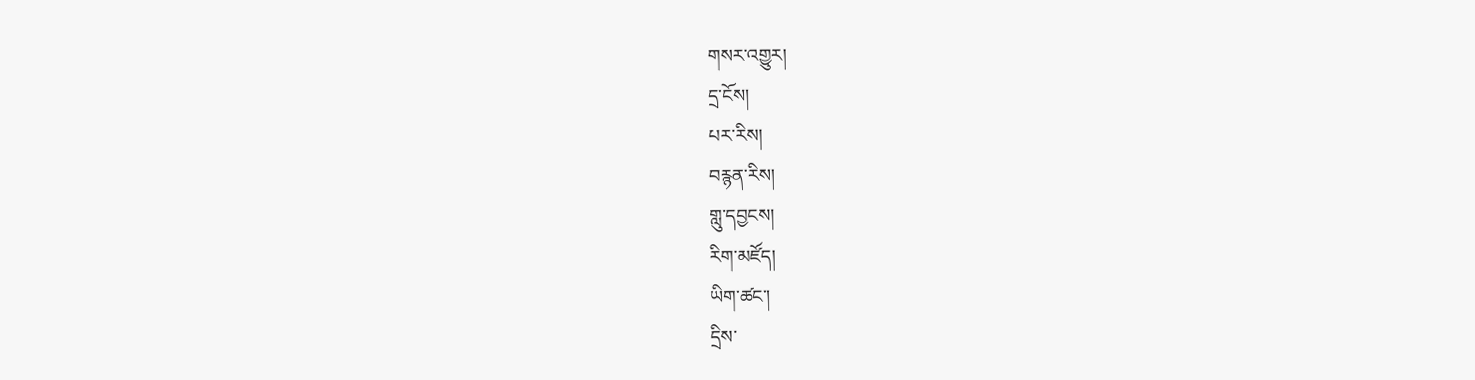གསར་འགྱུར།
དྲ་ངོས།
པར་རིས།
བརྙན་རིས།
གླུ་དབྱངས།
རིག་མཛོད།
ཡིག་ཚང་།
དྲིས་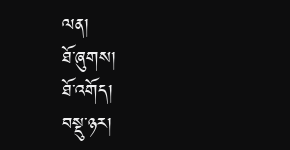ལན།
ཐོ་ཞུགས།
ཐོ་འགོད།
བསྡུ་ཉར།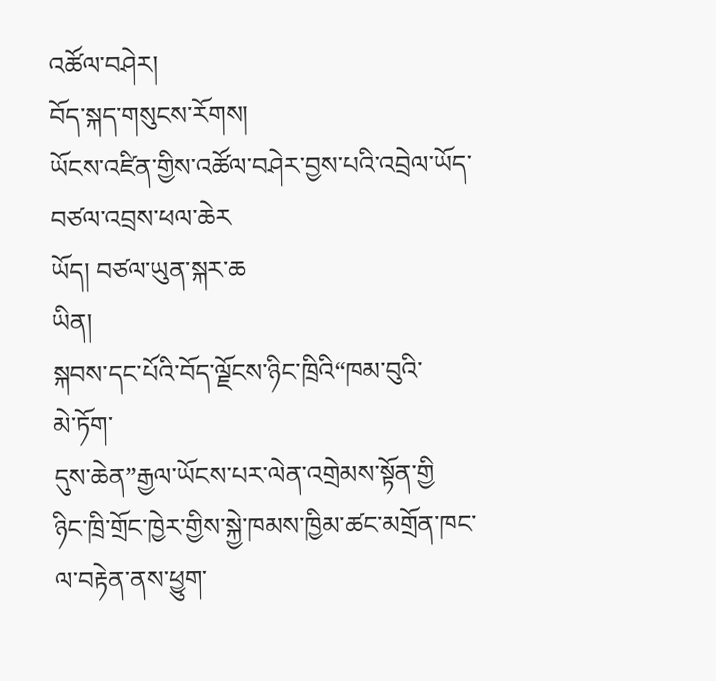འཚོལ་བཤེར།
བོད་སྐད་གསུངས་རོགས།
ཡོངས་འཛིན་གྱིས་འཚོལ་བཤེར་བྱས་པའི་འབྲེལ་ཡོད་བཙལ་འབྲས་ཕལ་ཆེར
ཡོད། བཙལ་ཡུན་སྐར་ཆ
ཡིན།
སྐབས་དང་པོའི་བོད་ལྗོངས་ཉིང་ཁྲིའི“ཁམ་བུའི་
མེ་ཏོག་
དུས་ཆེན”རྒྱལ་ཡོངས་པར་ལེན་འགྲེམས་སྟོན་གྱི
ཉིང་ཁྲི་གྲོང་ཁྱེར་གྱིས་སྐྱེ་ཁམས་ཁྱིམ་ཚང་མགྲོན་ཁང་ལ་བརྟེན་ནས་ཕྱུག་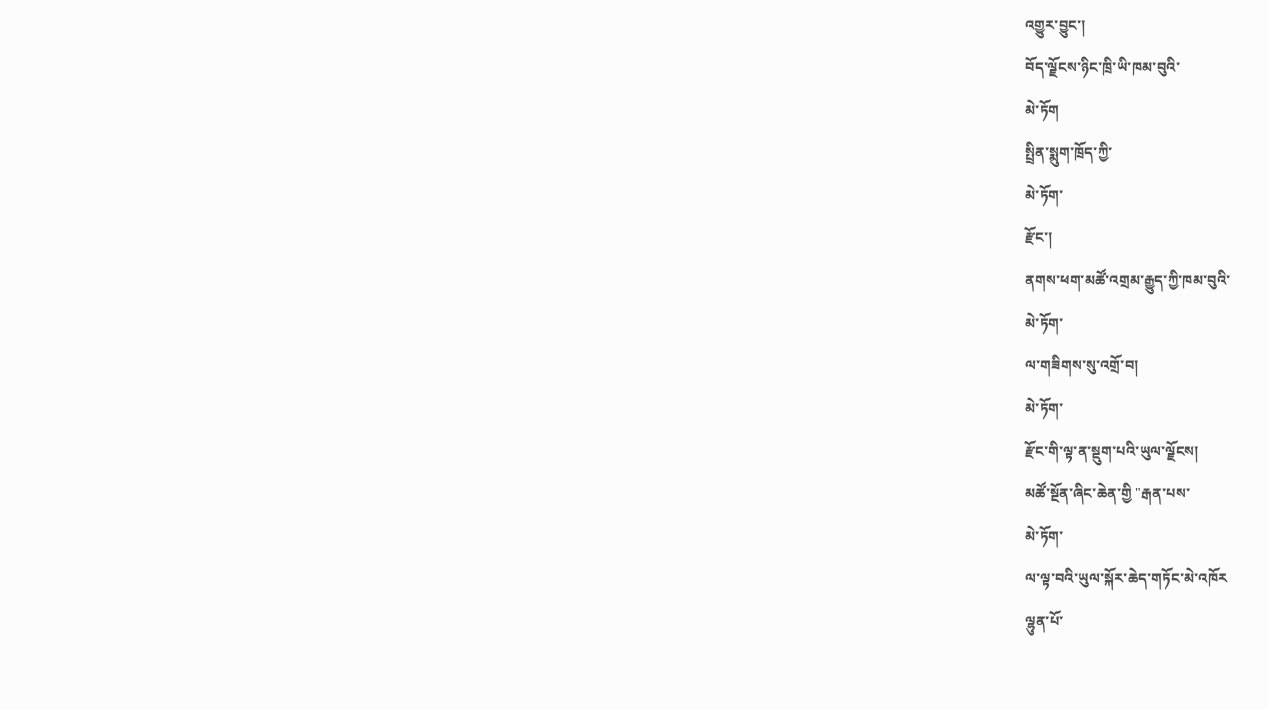འགྱུར་བྱུང་།
བོད་ལྗོངས་ཉིང་ཁྲི་ཡི་ཁམ་བུའི་
མེ་ཏོག
སྤྲིན་སྨུག་ཁྲོད་ཀྱི་
མེ་ཏོག་
རྫོང་།
ནགས་ཕག་མཚོ་འགྲམ་རྒྱུད་ཀྱི་ཁམ་བུའི་
མེ་ཏོག་
ལ་གཟིགས་སུ་འགྲོ་བ།
མེ་ཏོག་
རྫོང་གི་ལྟ་ན་སྡུག་པའི་ཡུལ་ལྗོངས།
མཚོ་སྔོན་ཞིང་ཆེན་གྱི "རྒན་པས་
མེ་ཏོག་
ལ་ལྟ་བའི་ཡུལ་སྐོར་ཆེད་གཏོང་མེ་འཁོར
ལྷུན་པོ་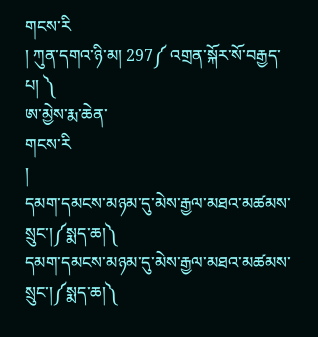གངས་རི
། ཀུན་དགའ་ཉི་མ། 297༼ འགྲན་སྐོར་སོ་བརྒྱད་པ། ༽
ཨ་མྱེས་རྨ་ཆེན་
གངས་རི
།
དམག་དམངས་མཉམ་དུ་མེས་རྒྱལ་མཐའ་མཚམས་སྲུང་།༼སྨད་ཆ།༽
དམག་དམངས་མཉམ་དུ་མེས་རྒྱལ་མཐའ་མཚམས་སྲུང་།༼སྨད་ཆ།༽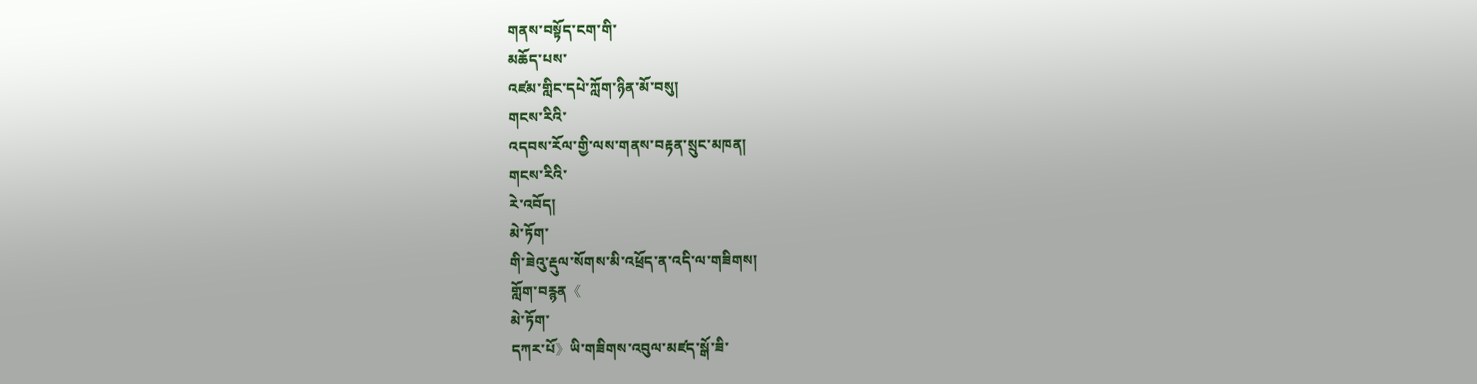གནས་བསྟོད་ངག་གི་
མཆོད་པས་
འཛམ་གླིང་དཔེ་ཀློག་ཉིན་མོ་བསུ།
གངས་རིའི་
འདབས་རོལ་གྱི་ལས་གནས་བརྟན་སྲུང་མཁན།
གངས་རིའི་
རེ་འབོད།
མེ་ཏོག་
གི་ཟེའུ་རྡུལ་སོགས་མི་འཕྲོད་ན་འདི་ལ་གཟིགས།
གློག་བརྙན《
མེ་ཏོག་
དཀར་པོ》ཡི་གཟིགས་འབུལ་མཛད་སྒོ་ཟི་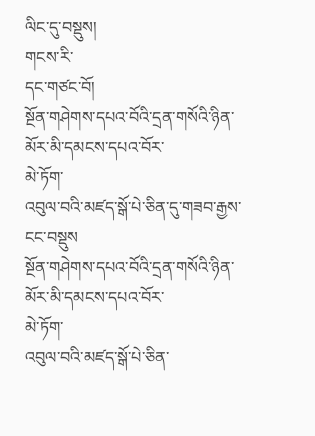ལིང་དུ་བསྡུས།
གངས་རི་
དང་གཙང་བོ།
སྔོན་གཤེགས་དཔའ་བོའི་དྲན་གསོའི་ཉིན་མོར་མི་དམངས་དཔའ་བོར་
མེ་ཏོག་
འབུལ་བའི་མཛད་སྒོ་པེ་ཅིན་དུ་གཟབ་རྒྱས་ངང་བསྡུས
སྔོན་གཤེགས་དཔའ་བོའི་དྲན་གསོའི་ཉིན་མོར་མི་དམངས་དཔའ་བོར་
མེ་ཏོག་
འབུལ་བའི་མཛད་སྒོ་པེ་ཅིན་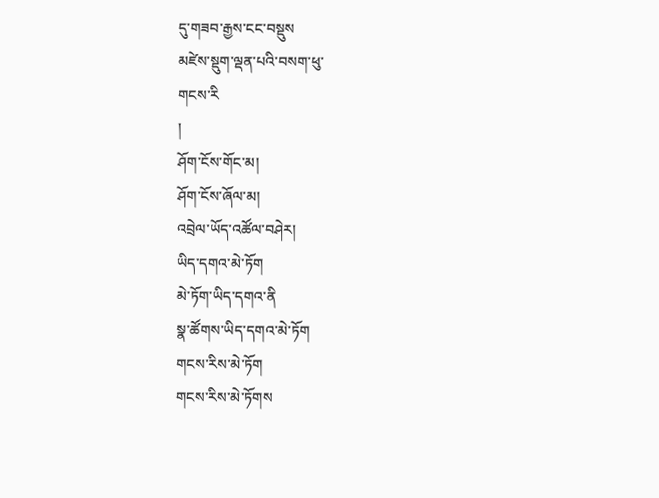དུ་གཟབ་རྒྱས་ངང་བསྡུས
མཛེས་སྡུག་ལྡན་པའི་བསག་ཕུ་
གངས་རི
།
ཤོག་ངོས་གོང་མ།
ཤོག་ངོས་ཞོལ་མ།
འབྲེལ་ཡོད་འཚོལ་བཤེར།
ཡིད་དགའ་མེ་ཏོག
མེ་ཏོག་ཡིད་དགའ་ནི
སྣ་ཚོགས་ཡིད་དགའ་མེ་ཏོག
གངས་རིས་མེ་ཏོག
གངས་རིས་མེ་ཏོགས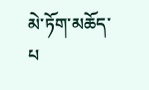མེ་ཏོག་མཆོད་པ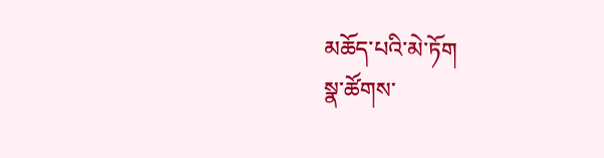མཆོད་པའི་མེ་ཏོག
སྣ་ཚོགས་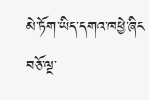མེ་ཏོག་ཡིད་དགའ་ཁཕྱེ་ཞིང
བཅོ་ལྔ་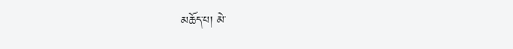མཆོད་པ། མེ་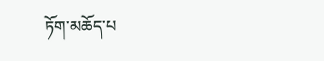ཏོག་མཆོད་པ